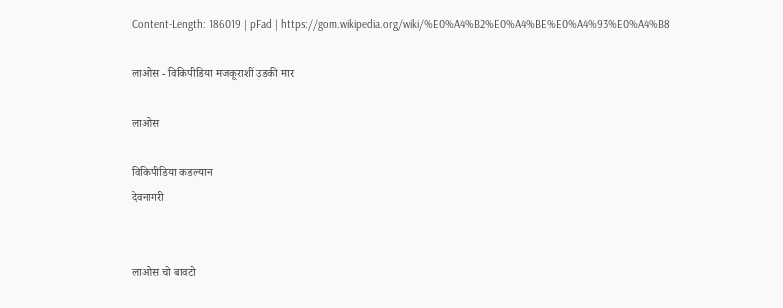Content-Length: 186019 | pFad | https://gom.wikipedia.org/wiki/%E0%A4%B2%E0%A4%BE%E0%A4%93%E0%A4%B8

लाओस - विकिपीडिया मजकूराशीं उडकी मार

लाओस

विकिपीडिया कडल्यान
देवनागरी


लाओस चो बावटो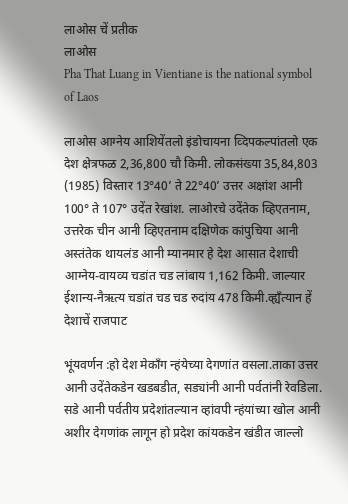लाओस चें प्रतीक
लाओस
Pha That Luang in Vientiane is the national symbol of Laos

लाओस आग्नेय आशियेंतलो इंडोचायना व्दिपकल्पांतलो एक देश क्षेत्रफळ 2,36,800 चौ किमी. लोकसंख्या 35,84,803 (1985) विस्तार 13°40’ ते 22°40’ उत्तर अक्षांश आनी 100° ते 107° उदेंत रेखांश. लाओरचे उदेंतेक व्हिएतनाम, उत्तरेक चीन आनी व्हिएतनाम दक्षिणेक कांपुचिया आनी अस्तंतेक थायलंड आनी म्यानमार हे देश आसात देशाची आग्नेय-वायव्य चडांत चड लांबाय 1,162 किमी. जाल्यार ईशान्य-नैऋत्य चडांत चड चड रुदांय 478 किमी.व्ह्यँत्यान हें देशाचें राजपाट

भूंयवर्णन :हो देश मेकाँग न्हंयेच्या देगणांत वसला.ताका उत्तर आनी उदेंतेकडेन खडबडीत, सड्यांनी आनी पर्वतांनी रेवडिला. सडे आनी पर्वतीय प्रदेशांतल्यान व्हांवपी न्हंयांच्या खोल आनी अशीर देगणांक लागून हो प्रदेश कांयकडेन खंडीत जाल्लो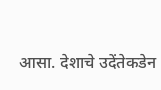आसा. देशाचे उदेंतेकडेन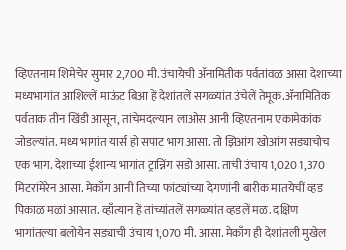व्हिएतनाम शिमेचेर सुमार 2,700 मी. उंचायेची ॲनामितीक पर्वतांवळ आसा देशाच्या मध्यभागांत आशिल्लें माऊंट बिआ हें देशांतलें सगळ्यांत उंचेलें तेमूक.ॲनामितिक पर्वताक तीन खिंडी आसून, तांचेमदल्यान लाओस आनी व्हिएतनाम एकामेकांक जोडल्यांत. मध्य भागांत यार्स हो सपाट भाग आसा. तो झिआंग खोआंग सड्याचोच एक भाग. देशाच्या ईशान्य भागांत ट्रान्निंग सडो आसा. ताची उंचाय 1,020 1,370 मिटरांमेरेन आसा. मेकाँग आनी तिच्या फांट्यांच्या देगणांनी बारीक मातयेचीं व्हड पिकाळ मळां आसात. व्हाँत्यान हें तांच्यांतलें सगळ्यांत व्हडलें मळ. दक्षिण भागांतल्या बलोयेन सड्याची उंचाय 1,070 मी. आसा. मेकाँग ही देशांतली मुखेल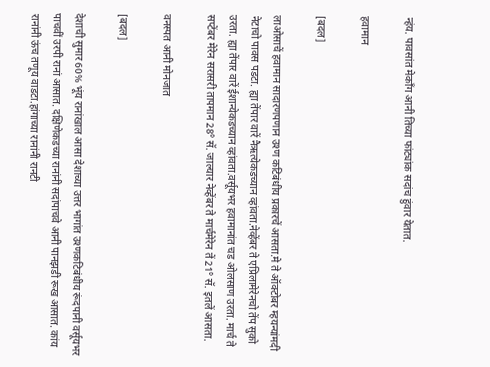न्हंय. पावसांत मेकाँग आनी तिच्या फांट्यांक सदांच हुंवार येतात.

हवामान

[बदल]

लाओसाचें हवामान सादारणपणान उश्ण कटिबंधीय प्रकारचें आसता.मे ते ऑक्टोबर म्हयन्यांमदी नेटाचो पावस पडटा. ह्या तेंपार वारें नैऋत्येकडच्यान व्हांवता.नेव्हेंबर ते एप्रिलामेरेनचो तेंप सुको उरता. ह्या तेंपार वारें ईशान्येकडच्यान व्हांवता.वर्सूयभर हवामानांत चड ओलसाण उरता. मार्च ते सप्टेंबर मेरेन सरासरी तापमान 28° सॅ. जाल्यार नेव्हेंबर ते मार्चमेरेन तें 21° सॅ. इतलें आसता.

वनस्पत आनी मोनजात

[बदल]

देशाची सुमार 60% भूंय रानांखाल आसा देशाच्या उत्तर भागांत उश्णकटिबंधीय रूंदपानी वर्सूयभर पाचवीं उरपी रानां आसात. दक्षिणेकडच्या रानांनी सदांपाचवे आनी पानझडी रूख आसात. कांय रानांनी ऊंच तणूय वाडटा.हांगाच्या रानांनी रानटी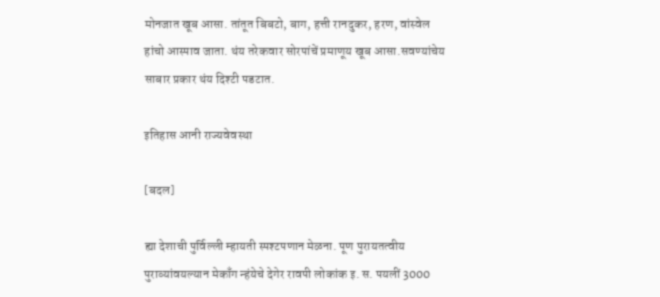मोनजात खूब आसा. तांतूत बिबटो, बाग, हत्ती रानदुकर, हरण, वांस्वेल हांचो आस्पाव जाता. थंय तरेकवार सोरपांचें प्रमाणूय खूब आसा.सवण्यांचेय साबार प्रकार थंय दिश्टी पडटात.

इतिहास आनी राज्यवेवस्था

[बदल]

ह्या देशाची पुर्विल्ली म्हायती स्पश्टपणान मेळना. पूण पुरायतत्वीय पुराव्यांवयल्यान मेकाँग न्हंयेचे देगेर रावपी लोकांक इ. स. पयलीं 3000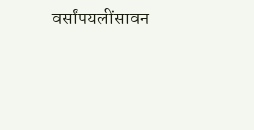वर्सांपयलींसावन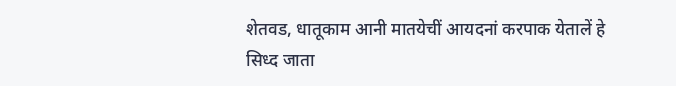शेतवड, धातूकाम आनी मातयेचीं आयदनां करपाक येतालें हे सिध्द जाता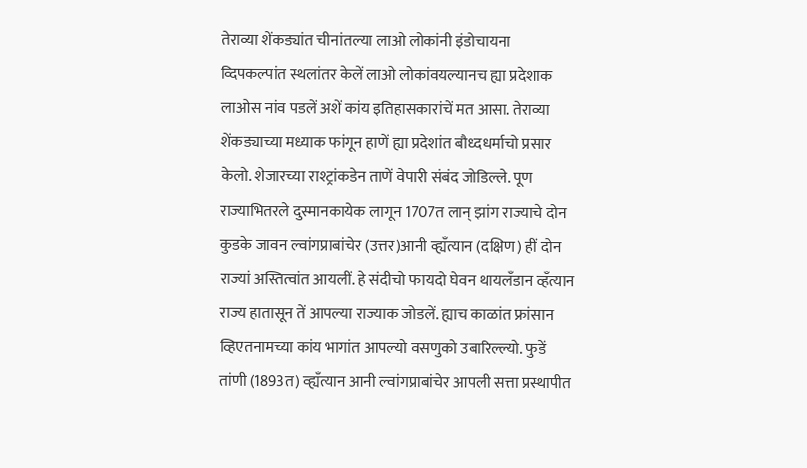तेराव्या शेंकड्यांत चीनांतल्या लाओ लोकांनी इंडोचायना व्दिपकल्पांत स्थलांतर केलें लाओ लोकांवयल्यानच ह्या प्रदेशाक लाओस नांव पडलें अशें कांय इतिहासकारांचें मत आसा. तेराव्या शेंकड्याच्या मध्याक फांगून हाणें ह्या प्रदेशांत बौध्दधर्माचो प्रसार केलो. शेजारच्या राश्ट्रांकडेन ताणें वेपारी संबंद जोडिल्ले. पूण राज्याभितरले दुस्मानकायेक लागून 1707त लान् झांग राज्याचे दोन कुडके जावन ल्वांगप्राबांचेर (उत्तर)आनी व्ह्यँत्यान (दक्षिण) हीं दोन राज्यां अस्तित्वांत आयलीं. हे संदीचो फायदो घेवन थायलँडान व्हँत्यान राज्य हातासून तें आपल्या राज्याक जोडलें. ह्याच काळांत फ्रांसान व्हिएतनामच्या कांय भागांत आपल्यो वसणुको उबारिल्ल्यो. फुडें तांणी (1893त) व्ह्यँत्यान आनी ल्वांगप्राबांचेर आपली सत्ता प्रस्थापीत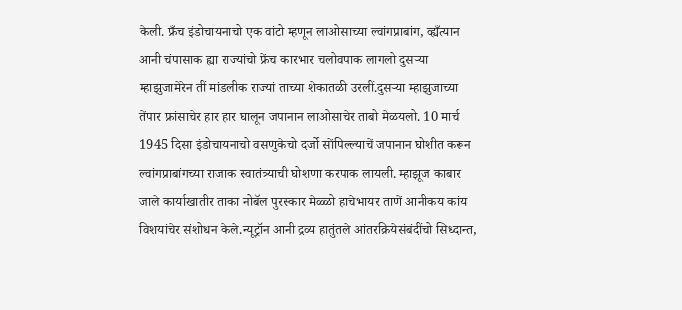केली. फ्रँच इंडोचायनाचो एक वांटो म्हणून लाओसाच्या ल्वांगप्राबांग, व्ह्यँत्यान आनी चंपासाक ह्या राज्यांचो फ्रेंच कारभार चलोवपाक लागलो दुसऱ्या म्हाझुजामेरेन तीं मांडलीक राज्यां ताच्या शेकातळी उरलीं.दुसऱ्या म्हाझुजाच्या तेंपार फ्रांसाचेर हार हार घालून जपानान लाओसाचेर ताबो मेळयलो. 10 मार्च 1945 दिसा इंडोचायनाचो वसणुकेचो दर्जो सोंपिल्ल्याचें जपानान घोशीत करून ल्वांगप्राबांगच्या राजाक स्वातंत्र्याची घोशणा करपाक लायली. म्हाझूज काबार जाले कार्याखातीर ताका नोबॅल पुरस्कार मेळ्ळो हाचेभायर ताणें आनीकय कांय विशयांचेर संशोधन केले.न्यूट्रॉन आनी द्रव्य हातुंतले आंतरक्रियेसंबंदींचो सिध्दान्त,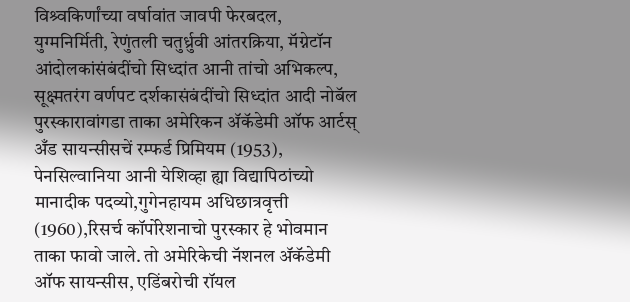विश्र्वकिर्णांच्या वर्षावांत जावपी फेरबदल, युग्मनिर्मिती, रेणुंतली चतुर्ध्रुवी आंतरक्रिया, मॅग्नेटॉन आंदोलकांसंबंदींचो सिध्दांत आनी तांचो अभिकल्प, सूक्ष्मतरंग वर्णपट दर्शकासंबंदींचो सिध्दांत आदी नोबॅल पुरस्कारावांगडा ताका अमेरिकन ॲकॅडेमी ऑफ आर्टस् अँड सायन्सीसचें रम्फर्ड प्रिमियम (1953), पेनसिल्वानिया आनी येशिव्हा ह्या विद्यापिठांच्यो मानादीक पदव्यो,गुगेनहायम अधिछात्रवृत्ती (1960),रिसर्च कॉर्पोरेशनाचो पुरस्कार हे भोवमान ताका फावो जाले. तो अमेरिकेची नॅशनल ॲकॅडेमी ऑफ सायन्सीस, एडिंबरोची रॉयल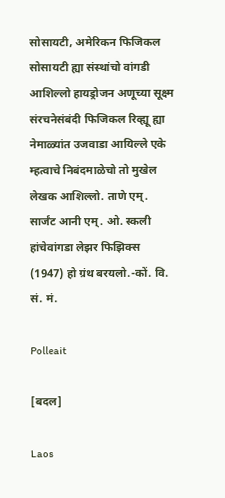सोसायटी, अमेरिकन फिजिकल सोसायटी ह्या संस्थांचो वांगडी आशिल्लो हायड्रोजन अणूच्या सूक्ष्म संरचनेसंबंदी फिजिकल रिव्ह्यू ह्या नेमाळ्यांत उजवाडा आयिल्ले एके म्हत्वाचे निबंदमाळेचो तो मुखेल लेखक आशिल्लो. ताणे एम्. सार्जंट आनी एम्. ओ. स्कली हांचेवांगडा लेझर फिझिक्स (1947) हो ग्रंथ बरयलो.-कों. वि. सं. मं.

Polleait

[बदल]

Laos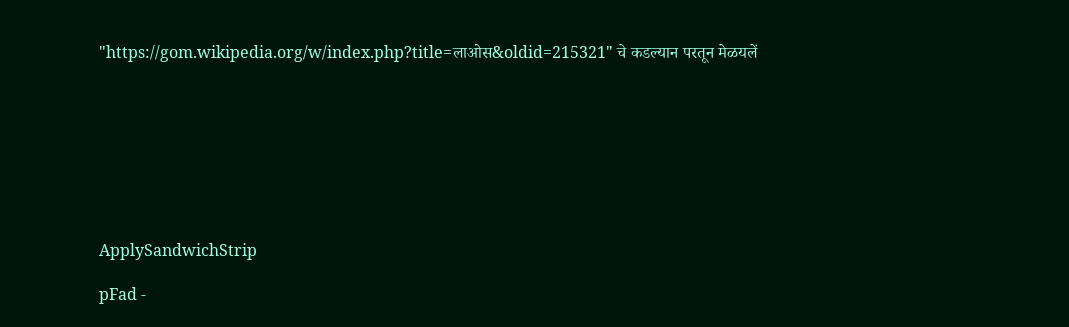"https://gom.wikipedia.org/w/index.php?title=लाओस&oldid=215321" चे कडल्यान परतून मेळयलें








ApplySandwichStrip

pFad -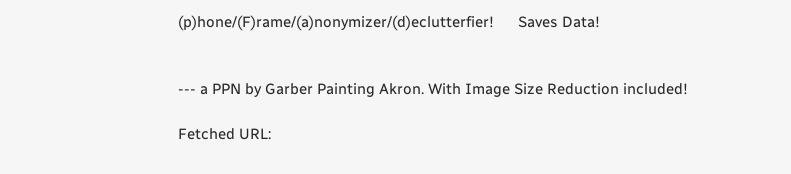(p)hone/(F)rame/(a)nonymizer/(d)eclutterfier!      Saves Data!


--- a PPN by Garber Painting Akron. With Image Size Reduction included!

Fetched URL: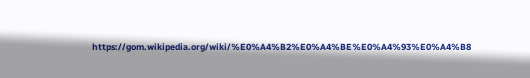https://gom.wikipedia.org/wiki/%E0%A4%B2%E0%A4%BE%E0%A4%93%E0%A4%B8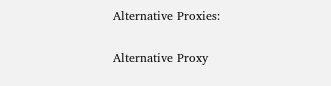Alternative Proxies:

Alternative Proxy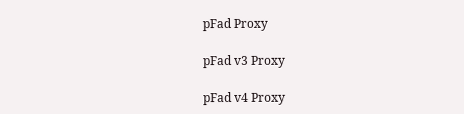pFad Proxy

pFad v3 Proxy

pFad v4 Proxy